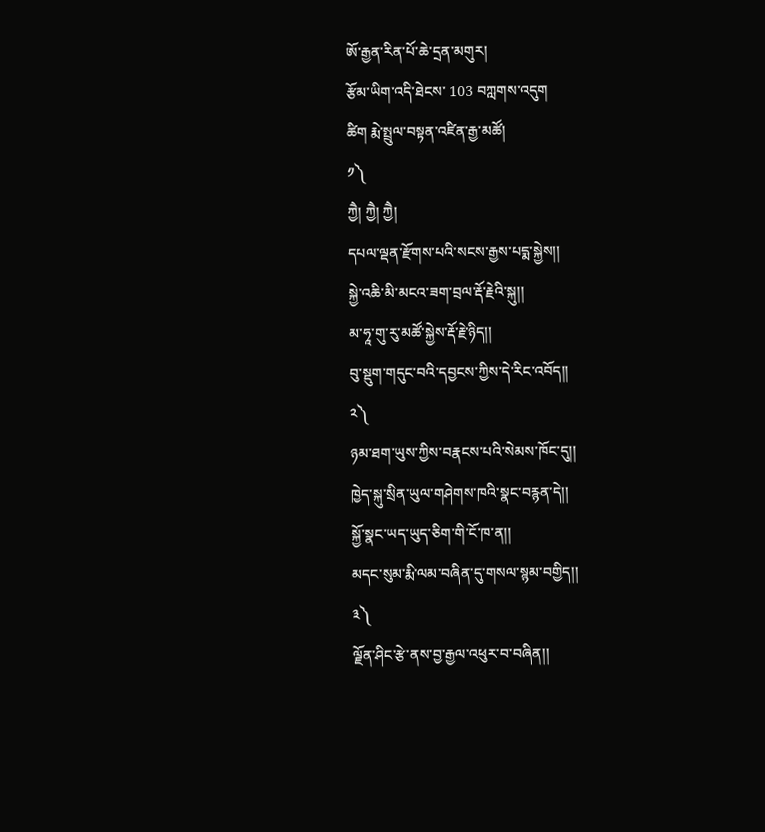ཨོ་རྒྱན་རིན་པོ་ཆེ་དྲན་མགུར།
རྩོམ་ཡིག་འདི་ཐེངས་ 103 བཀླགས་འདུག
ཚིག རྨེ་སྤྲུལ་བསྟན་འཛིན་རྒྱ་མཚོ།
༡༽
ཀྱཻ། ཀྱཻ། ཀྱཻ།
དཔལ་ལྡན་རྫོགས་པའི་སངས་རྒྱས་པདྨ་སྐྱེས།།
སྐྱེ་འཆི་མི་མངའ་ཟག་བྲལ་རྡོ་རྗེའི་སྐུ།།
མ་ཧཱ་གུ་རུ་མཚོ་སྐྱེས་རྡོ་རྗེ་ཉིད།།
བུ་སྡུག་གདུང་བའི་དབྱངས་ཀྱིས་དེ་རིང་འབོད།།
༢༽
ཉམ་ཐག་ཡུས་ཀྱིས་བརྣངས་པའི་སེམས་ཁོང་དུ།།
ཁྱེད་སྐུ་སྲིན་ཡུལ་གཤེགས་ཁའི་སྣང་བརྙན་དེ།།
སྐྱོ་སྣང་ཡད་ཡུད་ཅིག་གི་ངོ་ཁ་ན།།
མདང་སུམ་རྨི་ལམ་བཞིན་དུ་གསལ་སྙམ་བགྱིད།།
༣༽
ལྗོན་ཤིང་རྩེ་ནས་བྱ་རྒྱལ་འཕུར་བ་བཞིན།།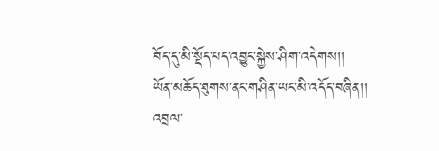བོད་དུ་མི་སྡོད་པད་འབྱུང་སྐྱེས་ཤིག་འདེགས།།
ཡོན་མཆོད་ཐུགས་ནང་གཤིན་ཡང་མི་འདོད་བཞིན།།
འབྲལ་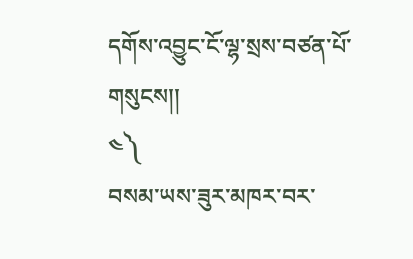དགོས་འབྱུང་ངོ་ལྷ་སྲས་བཙན་པོ་གསུངས།།
༤༽
བསམ་ཡས་ཟུར་མཁར་བར་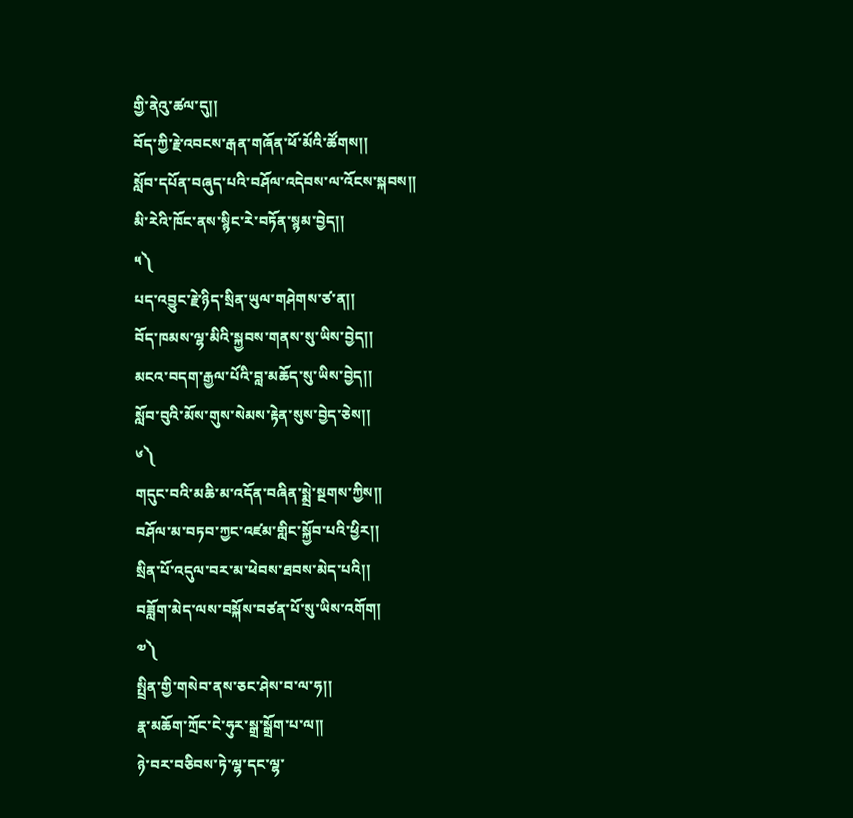གྱི་ནེའུ་ཚལ་དུ།།
བོད་ཀྱི་རྗེ་འབངས་རྒན་གཞོན་ཕོ་མོའི་ཚོགས།།
སློབ་དཔོན་བཞུད་པའི་བཤོལ་འདེབས་ལ་འོངས་སྐབས།།
མི་རེའི་ཁོང་ནས་སྙིང་རེ་བཏོན་སྙམ་བྱེད།།
༥༽
པད་འབྱུང་རྗེ་ཉིད་སྲིན་ཡུལ་གཤེགས་ཙ་ན།།
བོད་ཁམས་ལྷ་མིའི་སྐྱབས་གནས་སུ་ཡིས་བྱེད།།
མངའ་བདག་རྒྱལ་པོའི་བླ་མཆོད་སུ་ཡིས་བྱེད།།
སློབ་བུའི་མོས་གུས་སེམས་རྟེན་སུས་བྱེད་ཅེས།།
༦༽
གདུང་བའི་མཆི་མ་འདོན་བཞིན་སྨྲེ་སྔགས་ཀྱིས།།
བཤོལ་མ་བཏབ་ཀྱང་འཛམ་གླིང་སྐྱོབ་པའི་ཕྱིར།།
སྲིན་པོ་འདུལ་བར་མ་ཕེབས་ཐབས་མེད་པའི།།
བཟློག་མེད་ལས་བསྐོས་བཙན་པོ་སུ་ཡིས་འགོག།
༧༽
སྤྲིན་གྱི་གསེབ་ནས་ཅང་ཤེས་བ་ལ་ཧ།།
རྣ་མཆོག་ཀྲོང་ངེ་ཧུར་སྒྲ་སྒྲོག་པ་ལ།།
ཉེ་བར་བཅིབས་ཏེ་ལྷ་དང་ལྷ་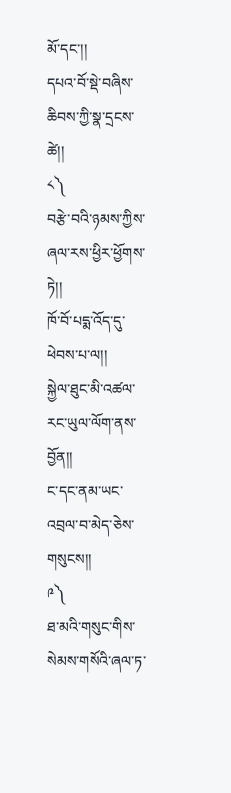མོ་དང་།།
དཔའ་བོ་སྡེ་བཞིས་ཆིབས་ཀྱི་སྣ་དྲངས་ཚེ།།
༨༽
བརྩེ་བའི་ཉམས་ཀྱིས་ཞལ་རས་ཕྱིར་ཕྱོགས་ཏེ།།
ཁོ་བོ་པདྨ་འོད་དུ་ཕེབས་པ་ལ།།
སྐྱེལ་ཐུང་མི་འཚལ་རང་ཡུལ་ལོག་ནས་བྱོན།།
ང་དང་ནམ་ཡང་འབྲལ་བ་མེད་ཅེས་གསུངས།།
༩༽
ཐ་མའི་གསུང་གིས་སེམས་གསོའི་ཞལ་ཏ་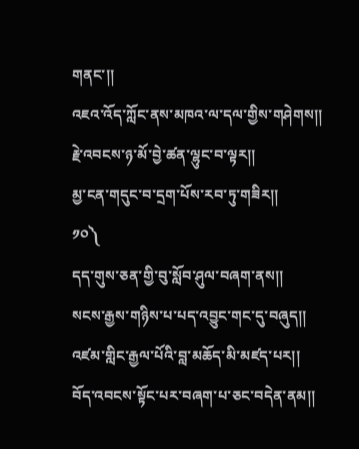གནང་།།
འཇའ་འོད་ཀློང་ནས་མཁའ་ལ་དལ་གྱིས་གཤེགས།།
རྗེ་འབངས་ཉ་མོ་བྱེ་ཚན་ལྷུང་བ་ལྟར།།
མྱ་ངན་གདུང་བ་དྲག་པོས་རབ་ཏུ་གཟིར།།
༡༠༽
དད་གུས་ཅན་གྱི་བུ་སློབ་ཤུལ་བཞག་ནས།།
སངས་རྒྱས་གཉིས་པ་པད་འབྱུང་གང་དུ་བཞུད།།
འཛམ་གླིང་རྒྱལ་པོའི་བླ་མཆོད་མི་མཛད་པར།།
བོད་འབངས་སྟོང་པར་བཞག་པ་ཅང་བདེན་ནམ།།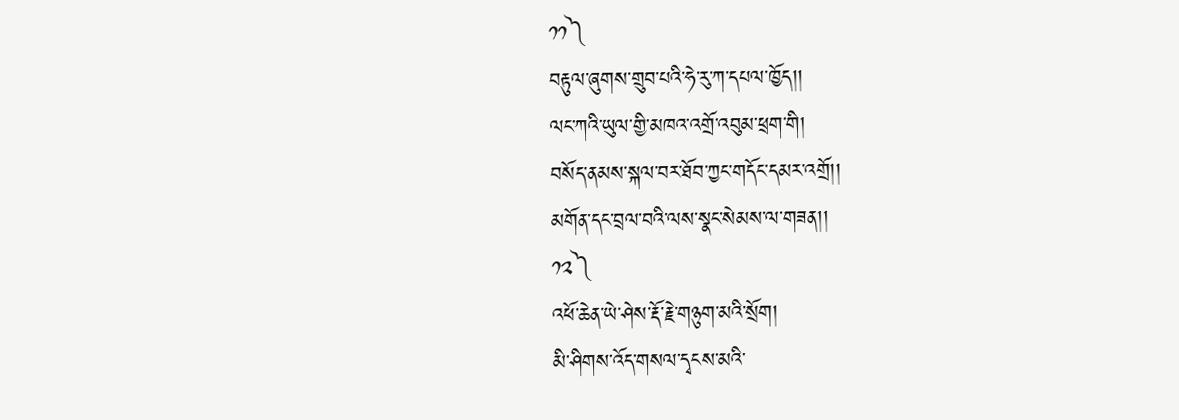༡༡༽
བརྟུལ་ཞུགས་གྲུབ་པའི་ཧེ་རུ་ཀ་དཔལ་ཁྱོད།།
ལང་ཀའི་ཡུལ་གྱི་མཁའ་འགྲོ་འབུམ་ཕྲག་གི།
བསོད་ནམས་སྐལ་བར་ཐོབ་ཀྱང་གདོང་དམར་འགྲོ།།
མགོན་དང་བྲལ་བའི་ལས་སྣང་སེམས་ལ་གཟན།།
༡༢༽
འཕོ་ཆེན་ཡེ་ཤེས་རྡོ་རྗེ་གཉུག་མའི་སྲོག།
མི་ཤིགས་འོད་གསལ་དྭངས་མའི་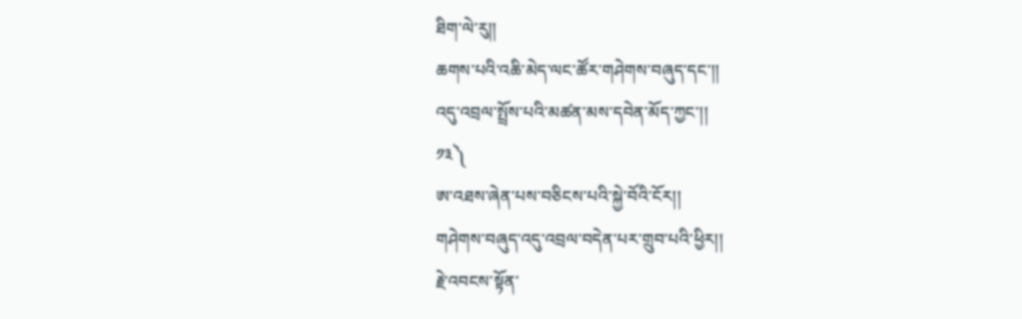ཐིག་ལེ་རུ།།
ཆགས་པའི་འཆི་མེད་ལང་ཚོར་གཤེགས་བཞུད་དང་།།
འདུ་འབྲལ་སྤྲོས་པའི་མཚན་མས་དབེན་མོད་ཀྱང་།།
༡༣༽
ཨ་འཐས་ཞེན་པས་བཅིངས་པའི་སྐྱེ་བོའི་ངོར།།
གཤེགས་བཞུད་འདུ་འབྲལ་བདེན་པར་གྲུབ་པའི་ཕྱིར།།
རྗེ་འབངས་སྟོན་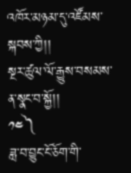འཁོར་མཉམ་དུ་འཛོམས་སྐབས་ཀྱི།།
སྔར་ཚུལ་ལོ་རྒྱུས་བསམས་ན་སྣང་བ་སྐྱོ།།
༡༤༽
ཟླ་བ་བྱུང་ངོ་ཅོག་གི་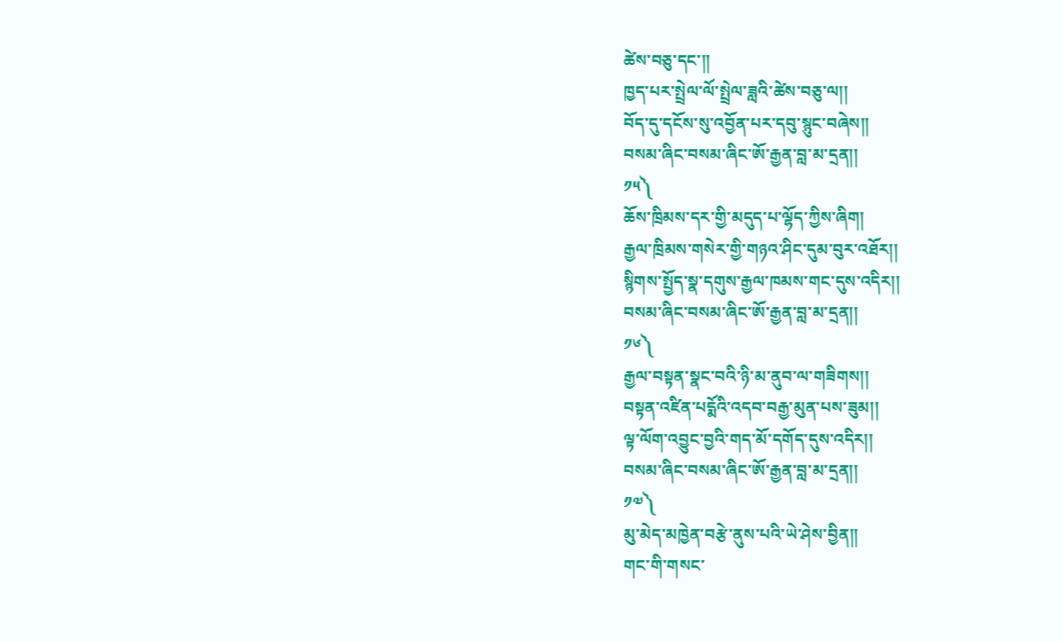ཚེས་བཅུ་དང་།།
ཁྱད་པར་སྤྲེལ་ལོ་སྤྲེལ་ཟླའི་ཚེས་བཅུ་ལ།།
བོད་དུ་དངོས་སུ་འབྱོན་པར་དབུ་སྙུང་བཞེས།།
བསམ་ཞིང་བསམ་ཞིང་ཨོ་རྒྱན་བླ་མ་དྲན།།
༡༥༽
ཆོས་ཁྲིམས་དར་གྱི་མདུད་པ་ལྷོད་ཀྱིས་ཞིག།
རྒྱལ་ཁྲིམས་གསེར་གྱི་གཉའ་ཤིང་དུམ་བུར་འཐོར།།
སྙིགས་སྤྱོད་སྣ་དགུས་རྒྱལ་ཁམས་གང་དུས་འདིར།།
བསམ་ཞིང་བསམ་ཞིང་ཨོ་རྒྱན་བླ་མ་དྲན།།
༡༦༽
རྒྱལ་བསྟན་སྣང་བའི་ཉི་མ་ནུབ་ལ་གཟིགས།།
བསྟན་འཛིན་པདྨོའི་འདབ་བརྒྱ་མུན་པས་ཟུམ།།
ལྟ་ལོག་འབྱུང་བྱའི་གད་མོ་དགོད་དུས་འདིར།།
བསམ་ཞིང་བསམ་ཞིང་ཨོ་རྒྱན་བླ་མ་དྲན།།
༡༧༽
མུ་མེད་མཁྱེན་བརྩེ་ནུས་པའི་ཡེ་ཤེས་བྱིན།།
གང་གི་གསང་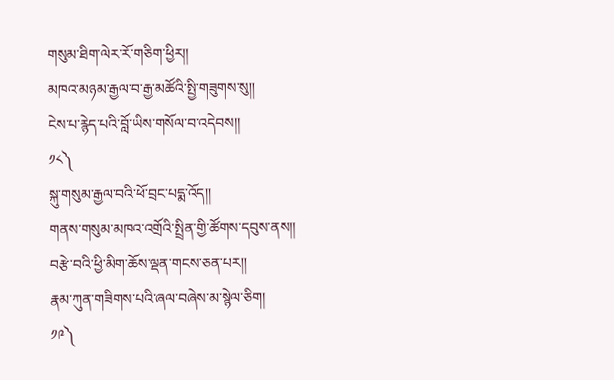གསུམ་ཐིག་ལེར་རོ་གཅིག་ཕྱིར།།
མཁའ་མཉམ་རྒྱལ་བ་རྒྱ་མཚོའི་སྤྱི་གཟུགས་སུ།།
ངེས་པ་རྙེད་པའི་བློ་ཡིས་གསོལ་བ་འདེབས།།
༡༨༽
སྐུ་གསུམ་རྒྱལ་བའི་ཕོ་བྲང་པདྨ་འོད།།
གནས་གསུམ་མཁའ་འགྲོའི་སྤྲིན་གྱི་ཚོགས་དབུས་ནས།།
བརྩེ་བའི་ཕྱི་མིག་ཆོས་ལྡན་གངས་ཅན་པར།།
རྣམ་ཀུན་གཟིགས་པའི་ཞལ་བཞེས་མ་སྙེལ་ཅིག།
༡༩༽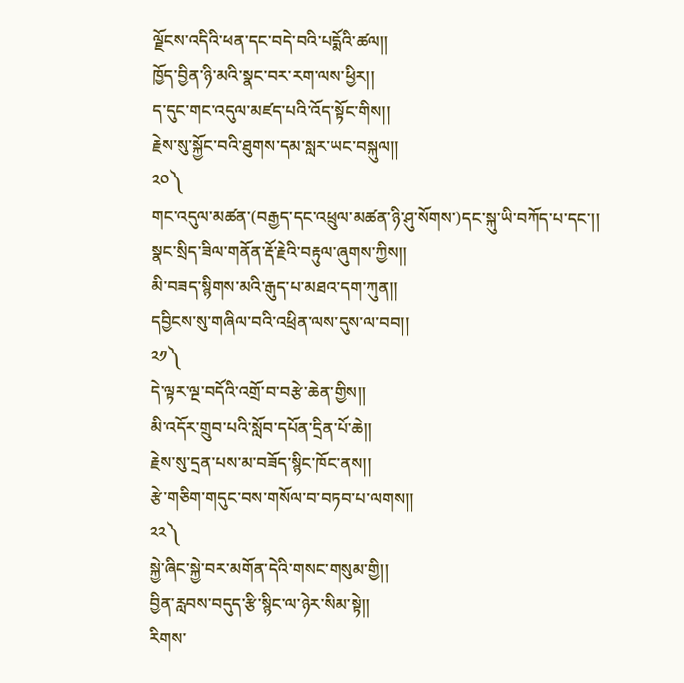ལྗོངས་འདིའི་ཕན་དང་བདེ་བའི་པདྨོའི་ཚལ།།
ཁྱོད་བྱིན་ཉི་མའི་སྣང་བར་རག་ལས་ཕྱིར།།
ད་དུང་གང་འདུལ་མཛད་པའི་འོད་སྟོང་གིས།།
རྗེས་སུ་སྐྱོང་བའི་ཐུགས་དམ་སླར་ཡང་བསྐུལ།།
༢༠༽
གང་འདུལ་མཚན་(བརྒྱད་དང་འཕྲུལ་མཚན་ཉི་ཤུ་སོགས་)དང་སྐུ་ཡི་བཀོད་པ་དང་།།
སྣང་སྲིད་ཟིལ་གནོན་རྡོ་རྗེའི་བརྟུལ་ཞུགས་ཀྱིས།།
མི་བཟད་སྙིགས་མའི་རྒུད་པ་མཐའ་དག་ཀུན།།
དབྱིངས་སུ་གཞིལ་བའི་འཕྲིན་ལས་དུས་ལ་བབ།།
༢༡༽
དེ་ལྟར་ལྔ་བདོའི་འགྲོ་བ་བརྩེ་ཆེན་གྱིས།།
མི་འདོར་གྲུབ་པའི་སློབ་དཔོན་དྲིན་པོ་ཆེ།།
རྗེས་སུ་དྲན་པས་མ་བཟོད་སྙིང་ཁོང་ནས།།
རྩེ་གཅིག་གདུང་བས་གསོལ་བ་བཏབ་པ་ལགས།།
༢༢༽
སྐྱེ་ཞིང་སྐྱེ་བར་མགོན་དེའི་གསང་གསུམ་གྱི།།
བྱིན་རླབས་བདུད་རྩི་སྙིང་ལ་ཉེར་སིམ་སྟེ།།
རིགས་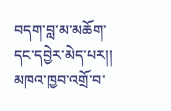བདག་བླ་མ་མཆོག་དང་དབྱེར་མེད་པར།།
མཁའ་ཁྱབ་འགྲོ་བ་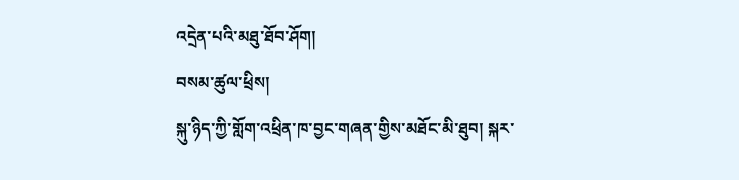འདྲེན་པའི་མཐུ་ཐོབ་ཤོག།
བསམ་ཚུལ་ཕྲིས།
སྐུ་ཉིད་ཀྱི་གློག་འཕྲིན་ཁ་བྱང་གཞན་གྱིས་མཐོང་མི་ཐུབ། སྐར་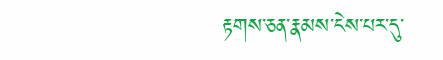རྟགས་ཅན་རྣམས་ངེས་པར་དུ་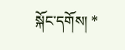སྐོང་དགོས། *